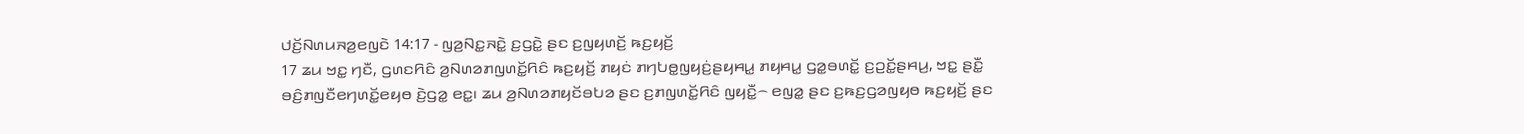ꤓꤢꤩ꤬ꤡꤛꤣꤏꤤ꤬ꤕꤜꤢꤧ 14:17 - ꤜꤤ꤬ꤡꤢ꤭ꤏꤢꤧ꤭ ꤢ꤬ꤞꤢꤧ꤭ ꤔꤢ ꤢ꤬ꤜꤟꤛꤢꤩ꤬ ꤒꤢ꤬ꤟꤢꤩ꤬
17 ꤘꤣ ꤠꤢ꤭ ꤚꤢꤪ, ꤞꤛꤢꤖꤢꤨ ꤤ꤬ꤡꤛꤤꤊꤜꤛꤢꤩ꤭ꤖꤢꤨ ꤒꤢ꤬ꤟꤢꤩ꤬ ꤊꤟꤢꤦ ꤊꤚꤝꤥ꤭ꤜꤟꤢꤦ꤬ꤔꤟꤌꤣ꤭ ꤊꤟꤌꤣ꤭ ꤞꤤ꤭ꤋꤛꤢꤩ꤭ ꤢ꤬ꤑꤢꤩ꤭ꤔꤌꤣ꤬, ꤠꤢ꤭ ꤔꤢꤪ꤭ ꤋꤢꤨ꤬ꤊꤜꤢꤪꤕꤚꤛꤢꤩ꤭ꤕꤟꤥ ꤢꤧ꤬ꤞꤤ꤭ ꤕꤢ꤭꤯ ꤘꤣ ꤤ꤬ꤡꤛꤤꤊꤟꤢꤩꤋꤝꤤ ꤔꤢ ꤢ꤬ꤊꤜꤛꤢꤩ꤭ꤖꤢꤨ ꤜꤟꤢꤪ꤭꤮ ꤕꤜꤤ꤭ ꤔꤢ ꤢ꤬ꤒꤢ꤬ꤞꤤꤜꤟꤥ ꤒꤢ꤬ꤟꤢꤩ꤬ ꤔꤢ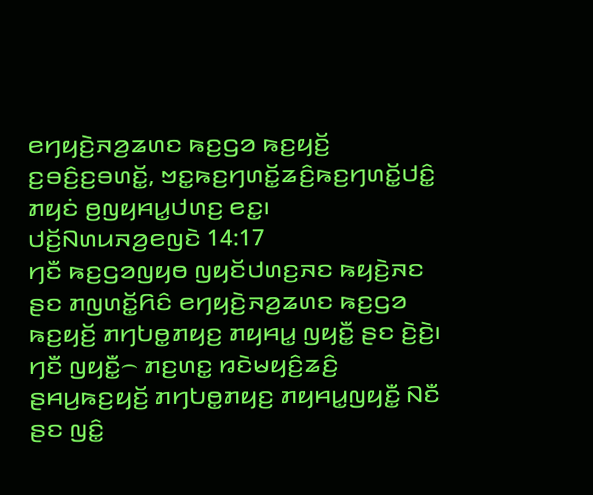ꤕꤚꤟꤢꤧ꤬ꤏꤤ꤬ꤘꤛꤢ ꤒꤢ꤬ꤞꤤ ꤒꤢ꤬ꤟꤢꤩ꤬ ꤢ꤬ꤋꤢꤨ꤬ꤢ꤬ꤋꤛꤢꤩ꤭, ꤠꤢ꤭ꤒꤢ꤬ꤚꤛꤢꤩ꤭ꤘꤢꤨ꤬ꤒꤢ꤬ꤚꤛꤢꤩ꤭ꤓꤢꤨ꤭ ꤊꤟꤢꤦ ꤥ꤬ꤜꤟꤌꤣ꤭ꤓꤛꤢ꤬ ꤕꤢ꤭꤯
ꤓꤢꤩ꤬ꤡꤛꤣꤏꤤ꤬ꤕꤜꤢꤧ 14:17
ꤚꤢꤪ ꤒꤢ꤬ꤞꤤꤜꤟꤥ ꤜꤟꤢꤩꤓꤛꤢ꤬ꤏꤢ ꤒꤟꤢꤧ꤬ꤏꤢ ꤔꤢ ꤊꤜꤛꤢꤩ꤭ꤖꤢꤨ ꤕꤚꤟꤢꤧ꤬ꤏꤤ꤬ꤘꤛꤢ ꤒꤢ꤬ꤞꤤ ꤒꤢ꤬ꤟꤢꤩ꤬ ꤊꤚꤝꤥ꤭ꤊꤟꤢ꤬ ꤊꤟꤌꤣ꤭ ꤜꤟꤢꤪ꤭ ꤔꤢ ꤢꤧ꤬ꤢꤧ꤬꤯ ꤚꤢꤪ ꤜꤟꤢꤪ꤭꤮ ꤊꤢ꤬ꤛꤢ꤭ ꤙꤢꤧꤗꤟꤢꤨ꤬ꤘꤢꤨ꤬ ꤔꤌꤣ꤬ꤒꤢ꤬ꤟꤢꤩ꤬ ꤊꤚꤝꤥ꤭ꤊꤟꤢ꤬ ꤊꤟꤌꤣ꤭ꤜꤟꤢꤪ꤭ ꤡꤢꤪ ꤔꤢ ꤜꤢꤨ꤭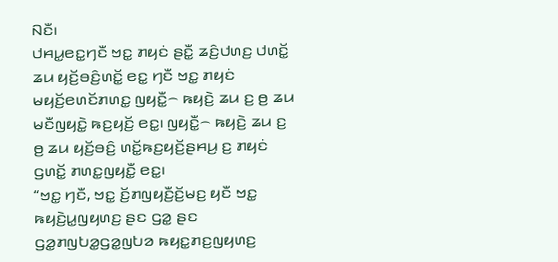ꤡꤢꤪ꤯
ꤓꤌꤣ꤭ꤕꤢ꤭ꤚꤢꤪ ꤠꤢ꤭ ꤊꤟꤢꤦ ꤔꤢꤪ꤭ ꤘꤢꤨ꤬ꤓꤛꤢ꤬ ꤓꤛꤢꤩ꤭ ꤘꤣ ꤟꤢꤩ꤬ꤋꤢꤨ꤬ꤛꤢꤩ꤭ ꤕꤢ꤭ ꤚꤢꤪ ꤠꤢ꤭ ꤊꤟꤢꤦ ꤗꤟꤢꤩ꤬ꤕꤛꤢꤩꤊꤛꤢ꤭ ꤜꤟꤢꤪ꤭꤮ ꤒꤟꤢꤧ꤬ ꤘꤣ ꤢ꤬ ꤥ꤬ ꤘꤣ ꤗꤢꤪꤜꤟꤢꤧ꤭ ꤒꤢ꤬ꤟꤢꤩ꤬ ꤕꤢ꤭꤯ ꤜꤟꤢꤪ꤭꤮ ꤒꤟꤢꤧ꤬ ꤘꤣ ꤢ꤬ ꤥ꤬ ꤘꤣ ꤟꤢꤩ꤬ꤋꤢꤨ꤬ ꤛꤢꤩ꤭ꤒꤢ꤬ꤟꤢꤩ꤬ꤔꤌꤣ꤬ ꤢ꤬ ꤊꤟꤢꤦ ꤞꤛꤢꤩ꤭ ꤊꤛꤢ꤭ꤜꤟꤢꤪ꤭ ꤕꤢ꤭꤯
“ꤠꤢ꤭ ꤚꤢꤪ, ꤠꤢ꤭ ꤢꤩ꤬ꤊꤜꤟꤢꤪ꤬ꤢꤩ꤬ꤗꤢ꤬ ꤟꤢꤪ ꤠꤢ꤭ ꤒꤟꤢꤧ꤬ꤣ꤭ꤜꤟꤛꤢ꤬ ꤔꤢ ꤞꤤ꤭ ꤔꤢ ꤞꤤ꤭ꤊꤜꤝꤤ꤭ꤞꤤ꤭ꤜꤝꤤ ꤒꤟꤢ꤭ꤊꤢ꤬ꤜꤟꤛꤢ꤬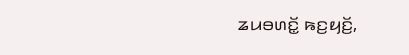ꤘꤣꤋꤛꤢꤩ꤭ ꤒꤢ꤬ꤟꤢꤩ꤬,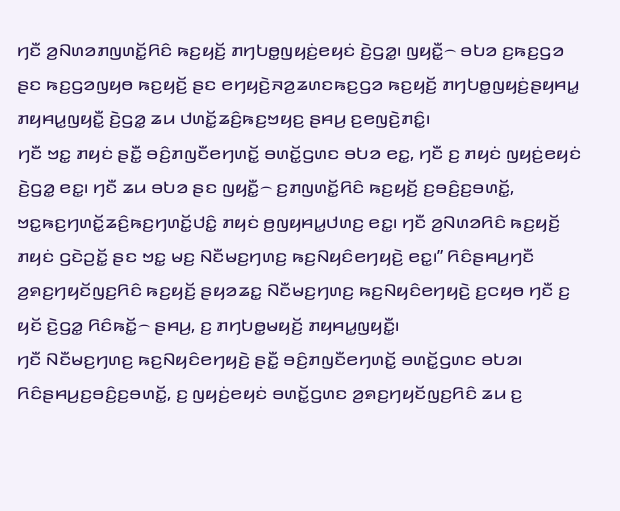ꤚꤢꤪ ꤤ꤬ꤡꤛꤤꤊꤜꤛꤢꤩ꤭ꤖꤢꤨ ꤒꤢ꤬ꤟꤢꤩ꤬ ꤊꤚꤝꤥ꤭ꤜꤟꤢꤦ꤬ꤕꤟꤢꤦ ꤢꤧ꤬ꤞꤤ꤭꤯ ꤜꤟꤢꤪ꤭꤮ ꤋꤝꤤ ꤢ꤬ꤒꤢ꤬ꤞꤤ ꤔꤢ ꤒꤢ꤬ꤞꤤꤜꤟꤥ ꤒꤢ꤬ꤟꤢꤩ꤬ ꤔꤢ ꤕꤚꤟꤢꤧ꤬ꤏꤤ꤬ꤘꤛꤢꤒꤢ꤬ꤞꤤ ꤒꤢ꤬ꤟꤢꤩ꤬ ꤊꤚꤝꤥ꤭ꤜꤟꤢꤦ꤬ꤔꤟꤌꤣ꤭ ꤊꤟꤌꤣ꤭ꤜꤟꤢꤪ꤭ ꤢꤧ꤬ꤞꤤ꤭ ꤘꤣ ꤓꤛꤢꤩ꤭ꤘꤢꤨ꤬ꤒꤢ꤬ꤠꤟꤢ꤬ ꤔꤌꤣ꤬ ꤢ꤬ꤕꤜꤢꤧ꤬ꤊꤢꤨ꤭꤯
ꤚꤢꤪ ꤠꤢ꤭ ꤊꤟꤢꤦ ꤔꤢꤪ꤭ ꤋꤢꤨ꤬ꤊꤜꤢꤪꤕꤚꤛꤢꤩ꤭ ꤋꤛꤢꤩ꤭ꤞꤛꤢ ꤋꤝꤤ ꤕꤢ꤭, ꤚꤢꤪ ꤢ꤬ ꤊꤟꤢꤦ ꤜꤟꤢꤦ꤬ꤕꤟꤢꤦ ꤢꤧ꤬ꤞꤤ꤭ ꤕꤢ꤭꤯ ꤚꤢꤪ ꤘꤣ ꤋꤝꤤ ꤔꤢ ꤜꤟꤢꤪ꤭꤮ ꤢ꤬ꤊꤜꤛꤢꤩ꤭ꤖꤢꤨ ꤒꤢ꤬ꤟꤢꤩ꤬ ꤢ꤬ꤋꤢꤨ꤬ꤢ꤬ꤋꤛꤢꤩ꤭, ꤠꤢ꤭ꤒꤢ꤬ꤚꤛꤢꤩ꤭ꤘꤢꤨ꤬ꤒꤢ꤬ꤚꤛꤢꤩ꤭ꤓꤢꤨ꤭ ꤊꤟꤢꤦ ꤥ꤬ꤜꤟꤌꤣ꤭ꤓꤛꤢ꤬ ꤕꤢ꤭꤯ ꤚꤢꤪ ꤤ꤬ꤡꤛꤤꤖꤢꤨ ꤒꤢ꤬ꤟꤢꤩ꤬ ꤊꤟꤢꤦ ꤞꤢꤧꤑꤢꤩ꤭ ꤔꤢ ꤠꤢ꤭ ꤗꤢ꤬ ꤡꤢꤪꤗꤢ꤬ꤚꤛꤢ꤬ ꤒꤢ꤬ꤡꤟꤢꤨꤕꤚꤟꤢꤧ꤬ ꤕꤢ꤭꤯” ꤖꤢꤨꤔꤌꤣ꤬ꤚꤢꤪ ꤤ꤬ꤎꤢ꤬ꤚꤟꤢꤩꤜꤢ꤬ꤖꤢꤨ ꤒꤢ꤬ꤟꤢꤩ꤬ ꤔꤟꤤꤘꤢ꤭ ꤡꤢꤪꤗꤢ꤬ꤚꤛꤢ꤬ ꤒꤢ꤬ꤡꤟꤢꤨꤕꤚꤟꤢꤧ꤬ ꤢ꤬ꤍꤟꤥ ꤚꤢꤪ ꤢ꤬ ꤟꤢꤩ ꤢꤧ꤬ꤞꤤ꤭ ꤖꤢꤨꤒꤢꤩ꤭꤮ ꤔꤌꤣ꤬, ꤢ꤬ ꤊꤚꤝꤥ꤭ꤗꤟꤢꤩ꤬ ꤊꤟꤌꤣ꤭ꤜꤟꤢꤪ꤭꤯
ꤚꤢꤪ ꤡꤢꤪꤗꤢ꤬ꤚꤛꤢ꤬ ꤒꤢ꤬ꤡꤟꤢꤨꤕꤚꤟꤢꤧ꤬ ꤔꤢꤪ꤭ ꤋꤢꤨ꤬ꤊꤜꤢꤪꤕꤚꤛꤢꤩ꤭ ꤋꤛꤢꤩ꤭ꤞꤛꤢ ꤋꤝꤤ꤯ ꤖꤢꤨꤔꤌꤣ꤬ꤢ꤬ꤋꤢꤨ꤬ꤢ꤬ꤋꤛꤢꤩ꤭, ꤢ꤬ ꤜꤟꤢꤦ꤬ꤕꤟꤢꤦ ꤋꤛꤢꤩ꤭ꤞꤛꤢ ꤤ꤬ꤎꤢ꤬ꤚꤟꤢꤩꤜꤢ꤬ꤖꤢꤨ ꤘꤣ ꤢ꤬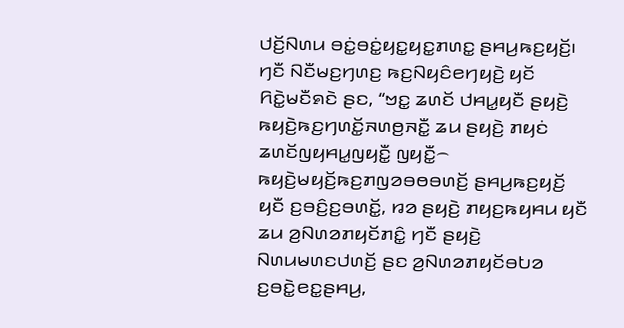ꤓꤢꤩ꤬ꤡꤛꤣ ꤋꤢꤦ꤭ꤋꤢꤦ꤭ꤟꤢ꤭ꤟꤢ꤭ꤊꤛꤢ꤭ ꤔꤌꤣ꤬ꤒꤢ꤬ꤟꤢꤩ꤬꤯
ꤚꤢꤪ ꤡꤢꤪꤗꤢ꤬ꤚꤛꤢ꤬ ꤒꤢ꤬ꤡꤟꤢꤨꤕꤚꤟꤢꤧ꤬ ꤟꤢꤩ ꤖꤢꤧ꤭ꤗꤢꤪꤎꤢꤧ ꤔꤢ, “ꤠꤢ꤭ ꤘꤛꤢꤩ ꤓꤌꤣ꤭ꤟꤢꤪ ꤔꤟꤢꤧ꤬ ꤒꤟꤢꤧ꤬ꤒꤢ꤬ꤚꤛꤢꤩ꤭ꤏꤛꤥ꤬ꤏꤢꤪ꤭ ꤘꤣ ꤔꤟꤢꤧ꤬ ꤊꤟꤢꤦ ꤘꤛꤢꤩꤜꤟꤌꤣ꤭ꤜꤟꤢꤪ꤭ ꤜꤟꤢꤪ꤭꤮ ꤒꤟꤢꤧ꤬ꤗꤟꤢꤩ꤬ꤒꤢ꤬ꤊꤜꤤꤋꤥꤋꤛꤢꤩ꤬ ꤔꤌꤣ꤬ꤒꤢ꤬ꤟꤢꤩ꤬ ꤟꤢꤪ ꤢ꤬ꤋꤢꤨ꤬ꤢ꤬ꤋꤛꤢꤩ꤭, ꤙꤤ ꤔꤟꤢꤧ꤬ ꤊꤟꤢ꤬ꤒꤟꤌꤣ ꤟꤢꤪ ꤘꤣ ꤤ꤬ꤡꤛꤤꤊꤟꤢꤩꤊꤢꤨ꤭ ꤚꤢꤪ ꤔꤟꤢꤧ꤬ ꤡꤛꤣꤗꤛꤢꤓꤛꤢꤩ꤬ ꤔꤢ ꤤ꤬ꤡꤛꤤꤊꤟꤢꤩꤋꤝꤤ ꤢ꤬ꤋꤢꤧ꤭ꤕꤢ꤭ꤔꤌꤣ꤬,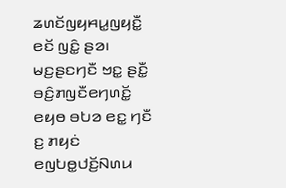ꤘꤛꤢꤩꤜꤟꤌꤣ꤭ꤜꤟꤢꤪ꤭ ꤕꤢꤩ ꤜꤢꤨ꤭ ꤔꤤ꤯ ꤗꤢ꤬ꤔꤢꤚꤢꤪ ꤠꤢ꤭ ꤔꤢꤪ꤭ ꤋꤢꤨ꤬ꤊꤜꤢꤪꤕꤚꤛꤢꤩ꤭ ꤕꤟꤥ ꤋꤝꤤ ꤕꤢ꤭ ꤚꤢꤪ ꤢ꤬ ꤊꤟꤢꤦ ꤕꤜꤝꤥ꤭ꤓꤢꤩ꤬ꤡꤛꤣ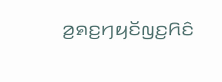ꤤ꤬ꤎꤢ꤬ꤚꤟꤢꤩꤜꤢ꤬ꤖꤢꤨ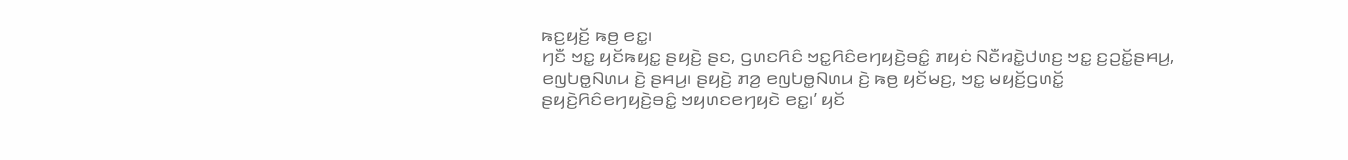ꤒꤢ꤬ꤟꤢꤩ꤬ ꤒꤥ꤬ ꤕꤢ꤭꤯
ꤚꤢꤪ ꤠꤢ꤭ ꤟꤢꤩꤒꤟꤢ꤭ ꤔꤟꤢꤧ꤬ ꤔꤢ, ꤞꤛꤢꤖꤢꤨ ꤠꤢ꤭ꤖꤢꤨꤕꤚꤟꤢꤧ꤬ꤋꤢꤨ꤭ ꤊꤟꤢꤦ ꤡꤢꤪꤙꤢꤧ꤭ꤓꤛꤢ꤬ ꤠꤢ꤭ ꤢ꤬ꤑꤢꤩ꤭ꤔꤌꤣ꤬, ꤕꤜꤝꤥ꤭ꤡꤛꤣ ꤢꤧ꤬ ꤔꤌꤣ꤬꤯ ꤔꤟꤢꤧ꤬ ꤊꤤ꤬ ꤕꤜꤝꤥ꤭ꤡꤛꤣ ꤢꤧ꤬ ꤒꤥ꤬ ꤟꤢꤩꤗꤢ꤬, ꤠꤢ꤭ ꤗꤟꤢꤩ꤬ꤞꤛꤢꤩ꤭ ꤔꤟꤢꤧ꤬ꤖꤢꤨꤕꤚꤟꤢꤧ꤬ꤋꤢꤨ꤭ ꤠꤟꤛꤢꤕꤚꤟꤢꤧ ꤕꤢ꤭꤯’ ꤟꤢꤩ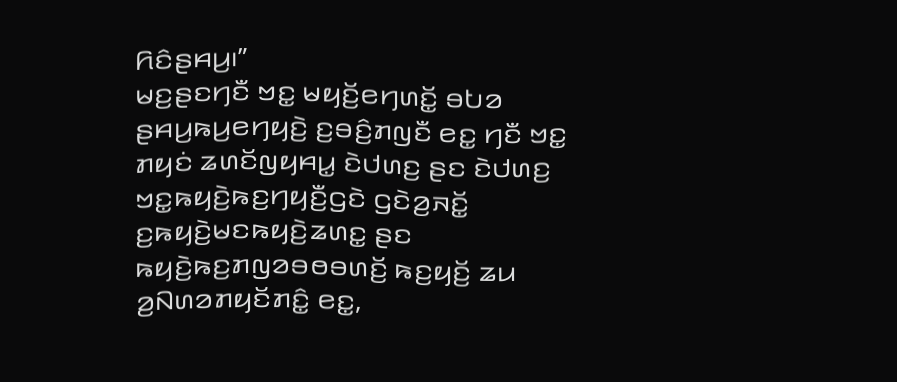ꤖꤢꤨꤔꤌꤣ꤬꤯”
ꤗꤢ꤬ꤔꤢꤚꤢꤪ ꤠꤢ꤭ ꤗꤟꤢꤩ꤬ꤕꤚꤛꤢꤩ꤭ ꤋꤝꤤ ꤔꤌꤣ꤬ꤒꤣ꤬ꤕꤚꤟꤢꤧ꤬ ꤢ꤬ꤋꤢꤨ꤬ꤊꤜꤢꤪ ꤕꤢ꤭ ꤚꤢꤪ ꤠꤢ꤭ ꤊꤟꤢꤦ ꤘꤛꤢꤩꤜꤟꤌꤣ꤭ ꤢꤧꤓꤛꤢ꤬ ꤔꤢ ꤢꤧꤓꤛꤢ꤬ ꤠꤢ꤭ꤒꤟꤢꤧ꤬ꤒꤢ꤬ꤚꤟꤢꤪ꤬ꤞꤢꤧ ꤞꤢꤧꤤ꤬ꤏꤢꤩ꤭ ꤢ꤬ꤒꤟꤢꤧ꤬ꤗꤢꤒꤟꤢꤧ꤬ꤘꤛꤢ꤭ ꤔꤢ ꤒꤟꤢꤧ꤬ꤒꤢ꤬ꤊꤜꤤꤋꤥꤋꤛꤢꤩ꤬ ꤒꤢ꤬ꤟꤢꤩ꤬ ꤘꤣ ꤤ꤬ꤡꤛꤤꤊꤟꤢꤩꤊꤢꤨ꤭ ꤕꤢ꤭,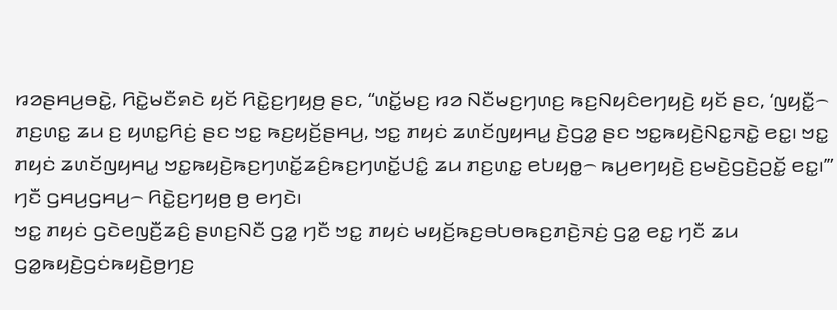ꤙꤤꤔꤌꤣ꤬ꤋꤢꤧ꤭, ꤖꤢꤧ꤭ꤗꤢꤪꤎꤢꤧ ꤟꤢꤩ ꤖꤢꤧ꤭ꤢ꤬ꤚꤟꤥ꤬ ꤔꤢ, “ꤛꤢꤩ꤭ꤗꤢ꤬ ꤙꤤ ꤡꤢꤪꤗꤢ꤬ꤚꤛꤢ꤬ ꤒꤢ꤬ꤡꤟꤢꤨꤕꤚꤟꤢꤧ꤬ ꤟꤢꤩ ꤔꤢ, ‘ꤜꤟꤢꤪ꤭꤮ ꤊꤢ꤬ꤛꤢ꤭ ꤘꤣ ꤢ꤬ ꤟꤛꤢ꤭ꤖꤢꤦ꤬ ꤔꤢ ꤠꤢ꤭ ꤒꤢ꤬ꤟꤢꤩ꤬ꤔꤌꤣ꤬, ꤠꤢ꤭ ꤊꤟꤢꤦ ꤘꤛꤢꤩꤜꤟꤌꤣ꤭ ꤢꤧ꤬ꤞꤤ꤭ ꤔꤢ ꤠꤢ꤭ꤒꤟꤢꤧ꤬ꤡꤢ꤭ꤏꤢꤧ꤭ ꤕꤢ꤭꤯ ꤠꤢ꤭ ꤊꤟꤢꤦ ꤘꤛꤢꤩꤜꤟꤌꤣ꤭ ꤠꤢ꤭ꤒꤟꤢꤧ꤬ꤒꤢ꤬ꤚꤛꤢꤩ꤭ꤘꤢꤨ꤬ꤒꤢ꤬ꤚꤛꤢꤩ꤭ꤓꤢꤨ꤭ ꤘꤣ ꤊꤢ꤬ꤛꤢ꤭ ꤕꤝꤟꤥ꤭꤮ ꤒꤣ꤬ꤕꤚꤟꤢꤧ꤬ ꤢ꤬ꤗꤢꤧ꤬ꤞꤢꤧ꤬ꤑꤢꤩ꤭ ꤕꤢ꤭꤯’” ꤚꤢꤪ ꤞꤌꤣ꤬ꤞꤌꤣ꤬꤮ ꤖꤢꤧ꤭ꤢ꤬ꤚꤟꤥ꤬ ꤥ꤬ ꤕꤚꤢꤧ꤯
ꤠꤢ꤭ ꤊꤟꤢꤦ ꤞꤢꤧꤕꤜꤢꤪ꤬ꤘꤢꤨ꤬ ꤔꤛꤢ꤬ꤡꤢꤪ ꤞꤤ꤭ ꤚꤢꤪ ꤠꤢ꤭ ꤊꤟꤢꤦ ꤗꤟꤢꤩ꤬ꤒꤢ꤬ꤋꤝꤥꤒꤢ꤬ꤊꤢꤧ꤬ꤏꤢꤦ꤬ ꤞꤤ꤭ ꤕꤢ꤭ ꤚꤢꤪ ꤘꤣ ꤞꤤ꤭ꤒꤟꤢꤧ꤬ꤞꤢꤦꤒꤟꤢꤧ꤬ꤥ꤬ꤚꤢ꤬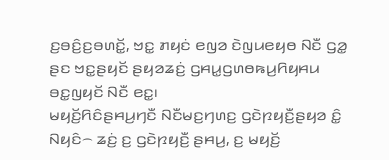ꤢ꤬ꤋꤢꤨ꤬ꤢ꤬ꤋꤛꤢꤩ꤭, ꤠꤢ꤭ ꤊꤟꤢꤦ ꤕꤜꤤ ꤢꤧꤜꤣꤕꤟꤥ ꤡꤢꤪ ꤞꤤ꤭ ꤔꤢ ꤠꤢ꤭ꤔꤟꤢꤩ ꤔꤟꤤꤘꤢꤦ꤬ ꤞꤌꤣ꤭ꤞꤛꤥꤒꤣ꤬ꤖꤟꤌꤣ ꤋꤢ꤭ꤜꤟꤢꤩ ꤡꤢꤪ ꤕꤢ꤭꤯
ꤗꤟꤢꤩ꤬ꤖꤢꤨꤔꤌꤣ꤬ꤚꤢꤪ ꤡꤢꤪꤗꤢ꤬ꤚꤛꤢ꤬ ꤞꤢꤧꤐꤟꤢꤪ꤬ꤔꤟꤤ ꤢꤨ꤭ ꤡꤟꤢꤨ꤮ ꤘꤢꤦ꤬ ꤢ꤬ ꤞꤢꤧꤐꤟꤢꤪ꤬ ꤔꤌꤣ꤬, ꤢ꤬ ꤗꤟꤢꤩ꤬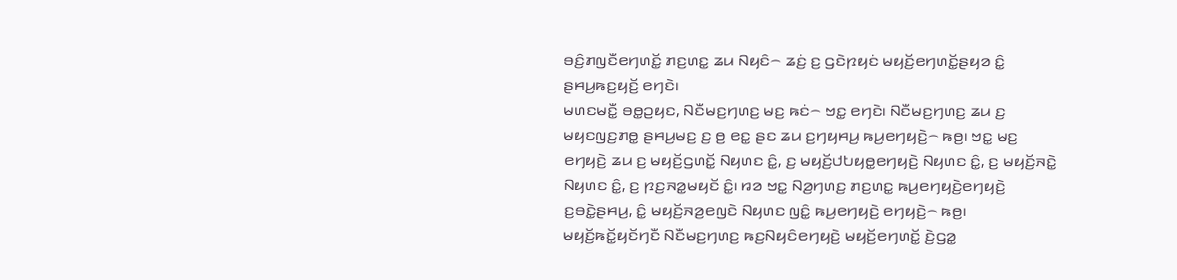ꤋꤢꤨ꤬ꤊꤜꤢꤪꤕꤚꤛꤢꤩ꤭ ꤊꤢ꤬ꤛꤢ꤭ ꤘꤣ ꤡꤟꤢꤨ꤮ ꤘꤢꤦ꤬ ꤢ꤬ ꤞꤢꤧꤐꤟꤢꤦ ꤗꤟꤢꤩ꤬ꤕꤚꤛꤢꤩ꤭ꤔꤟꤤ ꤢꤨ꤭ ꤔꤌꤣ꤬ꤒꤢ꤬ꤟꤢꤩ꤬ ꤕꤚꤢꤧ꤯
ꤗꤛꤢꤗꤢꤪ꤭ ꤋꤥ꤭ꤑꤟꤢ, ꤡꤢꤪꤗꤢ꤬ꤚꤛꤢ꤬ ꤗꤢ꤬ ꤒꤢꤦ꤮ ꤠꤢ꤭ ꤕꤚꤢꤧ꤯ ꤡꤢꤪꤗꤢ꤬ꤚꤛꤢ꤬ ꤘꤣ ꤢ꤬ ꤗꤟꤢꤜꤢ꤬ꤊꤥ꤭ ꤔꤌꤣ꤬ꤗꤢ꤬ ꤢ꤬ ꤥ꤬ ꤕꤢ꤭ ꤔꤢ ꤘꤣ ꤢ꤬ꤚꤟꤌꤣ꤬ ꤒꤣ꤬ꤕꤚꤟꤢꤧ꤬꤮ ꤒꤥ꤬꤯ ꤠꤢ꤭ ꤗꤢ꤬ ꤕꤚꤟꤢꤧ꤬ ꤘꤣ ꤢ꤬ ꤗꤟꤢꤩ꤬ꤞꤛꤢꤩ꤭ ꤡꤟꤛꤢ ꤢꤨ꤭, ꤢ꤬ ꤗꤟꤢꤩ꤬ꤓꤝꤟꤥ꤭ꤕꤚꤟꤢꤧ꤬ ꤡꤟꤛꤢ ꤢꤨ꤭, ꤢ꤬ ꤗꤟꤢꤩ꤬ꤏꤢꤧ꤭ ꤡꤟꤛꤢ ꤢꤨ꤭, ꤢ꤬ ꤐꤢ꤬ꤏꤤ꤭ꤗꤟꤢꤩ ꤢꤨ꤭꤯ ꤙꤤ ꤠꤢ꤭ ꤡꤤ꤬ꤚꤛꤢ꤬ ꤊꤢ꤬ꤛꤢ꤭ ꤒꤣ꤬ꤕꤚꤟꤢꤧ꤬ꤕꤚꤟꤢꤧ꤬ ꤢ꤬ꤋꤢꤧ꤭ꤔꤌꤣ꤬, ꤢꤨ꤭ ꤗꤟꤢꤩ꤬ꤏꤤ꤬ꤕꤜꤢꤧ ꤡꤟꤛꤢ ꤜꤢꤨ꤭ ꤒꤣ꤬ꤕꤚꤟꤢꤧ꤬ ꤕꤚꤟꤢꤧ꤬꤮ ꤒꤥ꤬꤯
ꤗꤟꤢꤩ꤬ꤒꤢꤩ꤭ꤟꤢꤩꤚꤢꤪ ꤡꤢꤪꤗꤢ꤬ꤚꤛꤢ꤬ ꤒꤢ꤬ꤡꤟꤢꤨꤕꤚꤟꤢꤧ꤬ ꤗꤟꤢꤩ꤬ꤕꤚꤛꤢꤩ꤭ ꤢꤧ꤬ꤞꤤ꤭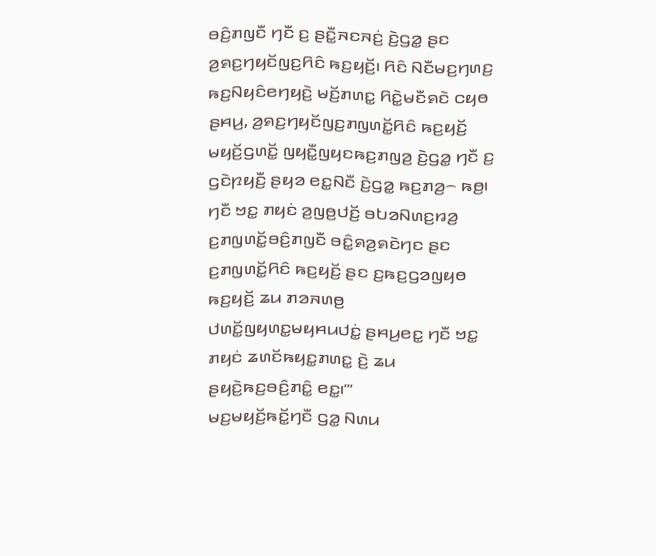ꤋꤢꤨ꤬ꤊꤜꤢꤪ ꤚꤢꤪ ꤢ꤬ ꤔꤢꤪ꤭ꤏꤢꤏꤢꤦ꤬ ꤢꤧ꤬ꤞꤤ꤭ ꤔꤢ ꤤ꤬ꤎꤢ꤬ꤚꤟꤢꤩꤜꤢ꤬ꤖꤢꤨ ꤒꤢ꤬ꤟꤢꤩ꤬꤯ ꤖꤢꤨ ꤡꤢꤪꤗꤢ꤬ꤚꤛꤢ꤬ ꤒꤢ꤬ꤡꤟꤢꤨꤕꤚꤟꤢꤧ꤬ ꤗꤢꤩ꤬ꤊꤛꤢ꤭ ꤖꤢꤧ꤭ꤗꤢꤪꤎꤢꤧ ꤍꤟꤥ ꤔꤌꤣ꤬, ꤤ꤬ꤎꤢ꤬ꤚꤟꤢꤩꤜꤢ꤬ꤊꤜꤛꤢꤩ꤭ꤖꤢꤨ ꤒꤢ꤬ꤟꤢꤩ꤬ ꤗꤟꤢꤩ꤬ꤞꤛꤢꤩ꤭ ꤜꤟꤢꤪ꤭ꤜꤟꤢꤒꤢ꤬ꤊꤜꤤ꤬ ꤢꤧ꤬ꤞꤤ꤭ ꤚꤢꤪ ꤢ꤬ ꤞꤢꤧꤐꤟꤢꤪ꤬ ꤔꤟꤤ ꤕꤢ꤭ꤡꤢꤪ ꤢꤧ꤬ꤞꤤ꤭ ꤒꤢ꤬ꤊꤤ꤬꤮ ꤒꤥ꤬꤯
ꤚꤢꤪ ꤠꤢ꤭ ꤊꤟꤢꤦ ꤤ꤬ꤜꤥ꤬ꤓꤢꤩ꤬ ꤋꤝꤤꤡꤛꤢ꤬ꤙꤤ꤬ ꤢ꤬ꤊꤜꤛꤢꤩ꤭ꤋꤢꤨ꤬ꤊꤜꤢꤪ ꤋꤢꤨ꤭ꤎꤤ꤬ꤎꤢꤧꤚꤢ ꤔꤢ ꤢ꤬ꤊꤜꤛꤢꤩ꤭ꤖꤢꤨ ꤒꤢ꤬ꤟꤢꤩ꤬ ꤔꤢ ꤢ꤬ꤒꤢ꤬ꤞꤤꤜꤟꤥ ꤒꤢ꤬ꤟꤢꤩ꤬ ꤘꤣ ꤊꤤꤏꤛꤥ꤬ ꤓꤛꤢꤩ꤭ꤜꤟꤛꤢ꤭ꤗꤟꤌꤣꤓꤢꤦ꤭ ꤔꤌꤣ꤬ꤕꤢ꤭ ꤚꤢꤪ ꤠꤢ꤭ ꤊꤟꤢꤦ ꤘꤛꤢꤩꤒꤟꤢ꤭ꤊꤛꤢ꤭ ꤢꤧ꤬ ꤘꤣ ꤔꤟꤢꤧ꤬ꤒꤢ꤬ꤋꤢꤨ꤬ꤊꤢꤨ꤭ ꤕꤢ꤭꤯’”
ꤗꤢ꤬ꤗꤟꤢꤩ꤬ꤒꤢꤩ꤭ꤚꤢꤪ ꤞꤤ꤭ ꤡꤛꤣ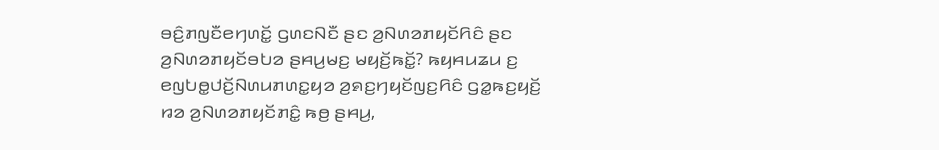ꤋꤢꤨ꤬ꤊꤜꤢꤪꤕꤚꤛꤢꤩ꤭ ꤞꤛꤢꤡꤢꤪ ꤔꤢ ꤤ꤬ꤡꤛꤤꤊꤟꤢꤩꤖꤢꤨ ꤔꤢ ꤤ꤬ꤡꤛꤤꤊꤟꤢꤩꤋꤝꤤ ꤔꤌꤣ꤬ꤗꤢ꤬ ꤗꤟꤢꤩ꤬ꤒꤢꤩ꤭? ꤒꤟꤌꤣꤘꤣ ꤢ꤬ ꤕꤜꤝꤥ꤭ꤓꤢꤩ꤬ꤡꤛꤣꤊꤛꤢ꤭ꤟꤤ ꤤ꤬ꤎꤢ꤬ꤚꤟꤢꤩꤜꤢ꤬ꤖꤢꤨ ꤞꤤ꤭ꤒꤢ꤬ꤟꤢꤩ꤬ ꤙꤤ ꤤ꤬ꤡꤛꤤꤊꤟꤢꤩꤊꤢꤨ꤭ ꤒꤥ꤬ ꤔꤌꤣ꤬,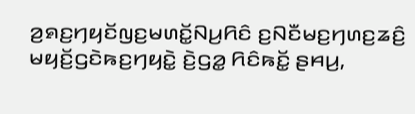ꤤ꤬ꤎꤢ꤬ꤚꤟꤢꤩꤜꤢ꤬ꤗꤛꤢꤩ꤭ꤡꤣ꤬ꤖꤢꤨ ꤢ꤬ꤡꤢꤪꤗꤢ꤬ꤚꤛꤢ꤬ꤘꤢꤨ꤬ ꤗꤟꤢꤩ꤬ꤞꤢꤧꤒꤢ꤬ꤚꤟꤢꤧ꤭ ꤢꤧ꤬ꤞꤤ꤭ ꤖꤢꤨꤒꤢꤩ꤭ ꤔꤌꤣ꤬,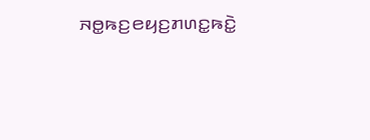ꤏꤥ꤭ꤒꤢ꤬ꤕꤟꤢ꤬ꤊꤛꤢ꤭ꤒꤢꤧ꤭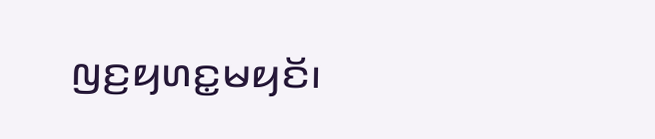ꤜꤢ꤬ꤟꤛꤢ꤭ꤗꤟꤢꤩ꤯